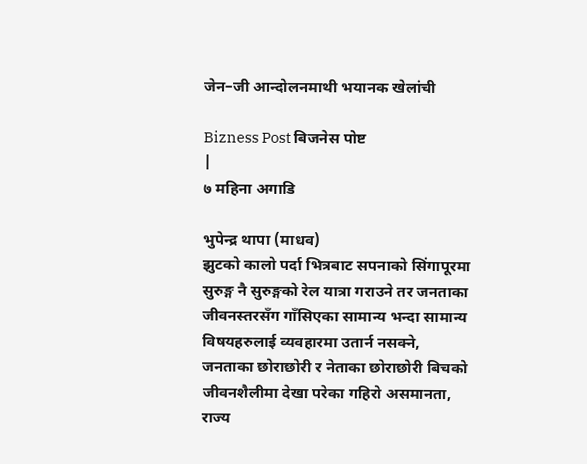जेन–जी आन्दोलनमाथी भयानक खेलांची

Bizness Post बिजनेस पोष्ट
|
७ महिना अगाडि

भुपेन्द्र थापा (माधव)
झुटको कालो पर्दा भित्रबाट सपनाको सिंगापूरमा सुरुङ्ग नै सुरुङ्गको रेल यात्रा गराउने तर जनताका जीवनस्तरसँग गाँसिएका सामान्य भन्दा सामान्य विषयहरुलाई व्यवहारमा उतार्न नसक्ने, जनताका छोराछोरी र नेताका छोराछोरी बिचको जीवनशैलीमा देखा परेका गहिरो असमानता, राज्य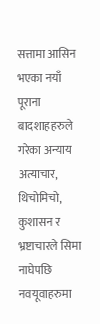सत्तामा आसिन भएका नयाँ पूराना बादशाहहरुले गरेका अन्याय अत्याचार, थिचोमिचो, कुशासन र भ्रष्टाचारले सिमा नाघेपछि नवयूवाहरुमा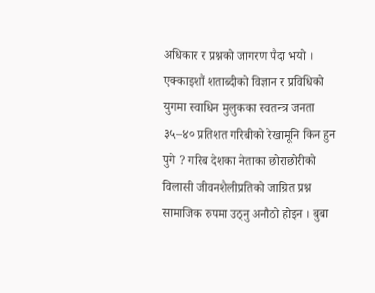अधिकार र प्रश्नको जागरण पैदा भयो ।
एक्काइशौं शताब्दीको विज्ञान र प्रविधिको युगमा स्वाधिन मुलुकका स्वतन्त्र जनता ३५–४० प्रतिशत गरिबीको रेखामूनि किन हुन पुगे ? गरिब देशका नेताका छोराछोरीको विलासी जीवनशैलीप्रतिको जाग्रित प्रश्न सामाजिक रुपमा उठ्नु अनौठो होइन । बुबा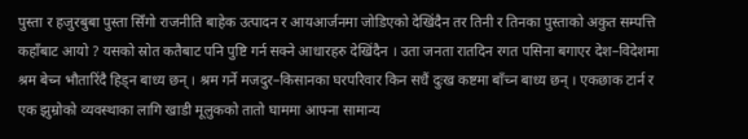पुस्ता र हजुरबुबा पुस्ता सिँगो राजनीति बाहेक उत्पादन र आयआर्जनमा जोडिएको देखिंदैन तर तिनी र तिनका पुस्ताको अकुत सम्पत्ति कहाँबाट आयो ? यसको स्रोत कतैबाट पनि पुष्टि गर्न सक्ने आधारहरु देखिंदैन । उता जनता रातदिन रगत पसिना बगाएर देश–विदेशमा श्रम बेच्न भौतारिंदै हिड्न बाध्य छन् । श्रम गर्ने मजदुर–किसानका घरपरिवार किन सधैं दुःख कष्टमा बाँच्न बाध्य छन् । एकछाक टार्न र एक झुम्रोको व्यवस्थाका लागि खाडी मूलुकको तातो घाममा आफ्ना सामान्य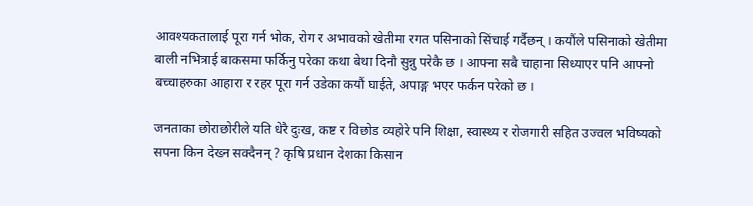आवश्यकतालाई पूरा गर्न भोक, रोग र अभावको खेतीमा रगत पसिनाको सिंचाई गर्दैछन् । कयौंले पसिनाको खेतीमा बाली नभित्राई बाकसमा फर्किनु परेका कथा बेथा दिनौ सुन्नु परेकै छ । आफ्ना सबै चाहाना सिध्याएर पनि आफ्नो बच्चाहरुका आहारा र रहर पूरा गर्न उडेका कयौं घाईते, अपाङ्ग भएर फर्कन परेको छ ।

जनताका छोराछोरीले यति धेरै दुःख, कष्ट र विछोड व्यहोरे पनि शिक्षा, स्वास्थ्य र रोजगारी सहित उज्वल भविष्यको सपना किन देख्न सक्दैनन् ? कृषि प्रधान देशका किसान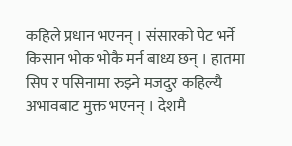कहिले प्रधान भएनन् । संसारको पेट भर्ने किसान भोक भोकै मर्न बाध्य छन् । हातमा सिप र पसिनामा रुझ्ने मजदुर कहिल्यै अभावबाट मुक्त भएनन् । देशमै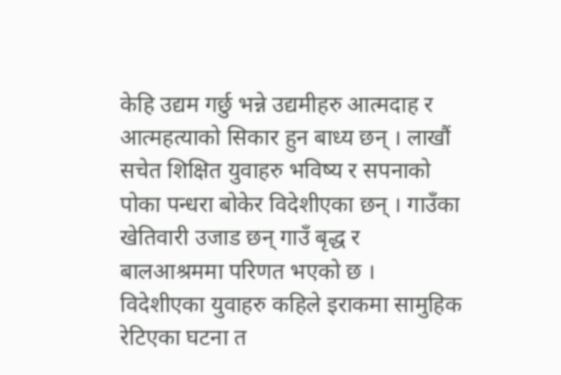केहि उद्यम गर्छु भन्ने उद्यमीहरु आत्मदाह र आत्महत्याको सिकार हुन बाध्य छन् । लाखौं सचेत शिक्षित युवाहरु भविष्य र सपनाको पोका पन्धरा बोकेर विदेशीएका छन् । गाउँका खेतिवारी उजाड छन् गाउँ बृद्ध र बालआश्रममा परिणत भएको छ । विदेशीएका युवाहरु कहिले इराकमा सामुहिक रेटिएका घटना त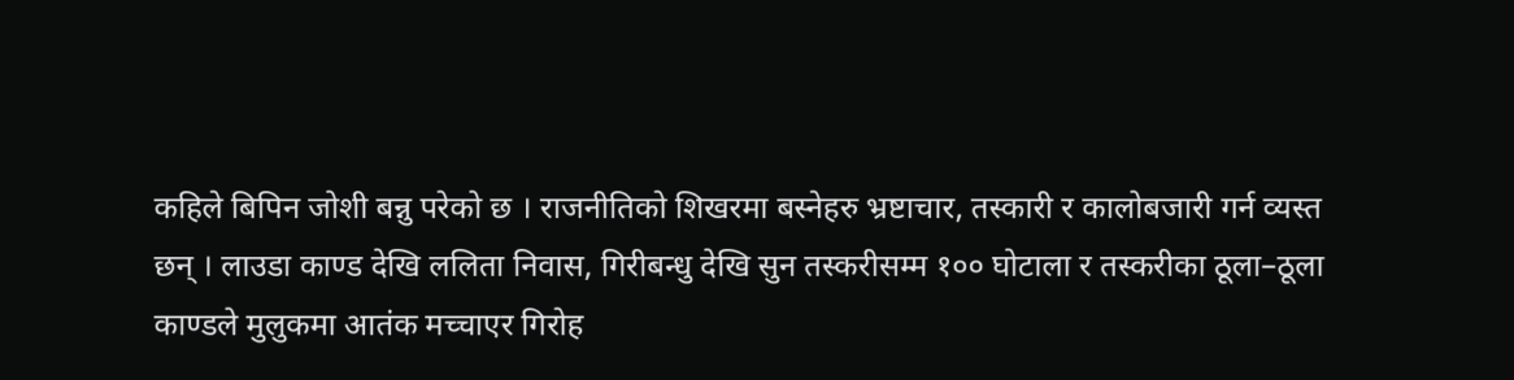कहिले बिपिन जोशी बन्नु परेको छ । राजनीतिको शिखरमा बस्नेहरु भ्रष्टाचार, तस्कारी र कालोबजारी गर्न व्यस्त छन् । लाउडा काण्ड देखि ललिता निवास, गिरीबन्धु देखि सुन तस्करीसम्म १०० घोटाला र तस्करीका ठूला–ठूला काण्डले मुलुकमा आतंक मच्चाएर गिरोह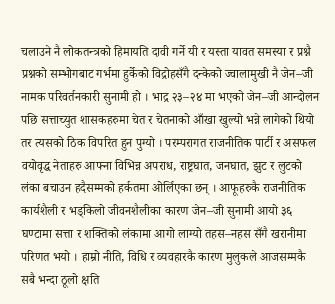चलाउने नै लोकतन्त्रको हिमायति दावी गर्ने यी र यस्ता यावत समस्या र प्रश्नै प्रश्नको सम्भोगबाट गर्भमा हुर्केको विद्रोहसँगै दन्केको ज्वालामुखी नै जेन–जी नामक परिवर्तनकारी सुनामी हो । भाद्र २३–२४ मा भएको जेन–जी आन्दोलन पछि सत्ताच्युत शासकहरुमा चेत र चेतनाको आँखा खुल्यो भन्ने लागेको थियो तर त्यसको ठिक विपरित हुन पुग्यो । परम्परागत राजनीतिक पार्टी र असफल वयोवृद्ध नेताहरु आफ्ना विभिन्न अपराध, राष्ट्रघात, जनघात, झुट र लुटको लंका बचाउन हदैसम्मको हर्कतमा ओर्लिएका छन् । आफूहरुकै राजनीतिक कार्यशैली र भड्किलो जीवनशैलीका कारण जेन–जी सुनामी आयो ३६ घण्टामा सत्ता र शक्तिको लंकामा आगो लाग्यो तहस–नहस सँगै खरानीमा परिणत भयो । हाम्रो नीति, विधि र व्यवहारकै कारण मुलुकले आजसम्मकै सबै भन्दा ठूलो क्षति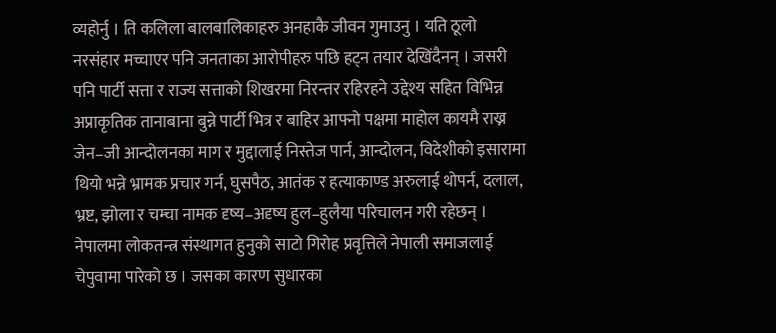व्यहोर्नु । ति कलिला बालबालिकाहरु अनहाकै जीवन गुमाउनु । यति ठूलो नरसंहार मच्चाएर पनि जनताका आरोपीहरु पछि हट्न तयार देखिंदैनन् । जसरी पनि पार्टी सत्ता र राज्य सत्ताको शिखरमा निरन्तर रहिरहने उद्देश्य सहित विभिन्न अप्राकृतिक तानाबाना बुन्ने पार्टी भित्र र बाहिर आफ्नो पक्षमा माहोल कायमै राख्न जेन–जी आन्दोलनका माग र मुद्दालाई निस्तेज पार्न, आन्दोलन, विदेशीको इसारामा थियो भन्ने भ्रामक प्रचार गर्न, घुसपैठ, आतंक र हत्याकाण्ड अरुलाई थोपर्न, दलाल, भ्रष्ट, झोला र चम्चा नामक दृष्य–अदृष्य हुल–हुलैया परिचालन गरी रहेछन् । नेपालमा लोकतन्त्र संस्थागत हुनुको साटो गिरोह प्रवृत्तिले नेपाली समाजलाई चेपुवामा पारेको छ । जसका कारण सुधारका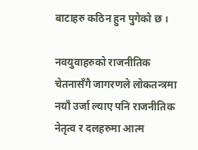बाटाहरु कठिन हुन पुगेको छ ।

नवयुवाहरुको राजनीतिक चेतनासँगै जागरणले लोकतन्त्रमा नयाँ उर्जा ल्याए पनि राजनीतिक नेतृत्व र दलहरुमा आत्म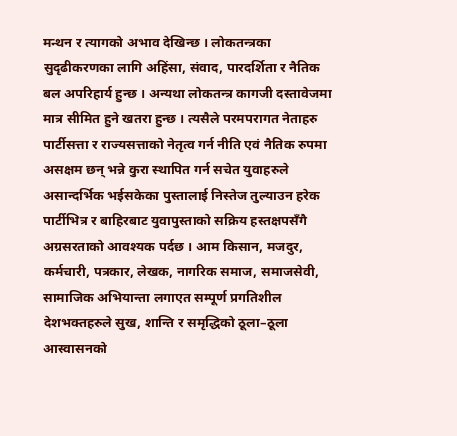मन्थन र त्यागको अभाव देखिन्छ । लोकतन्त्रका सुदृढीकरणका लागि अहिंसा, संवाद, पारदर्शिता र नैतिक बल अपरिहार्य हुन्छ । अन्यथा लोकतन्त्र कागजी दस्तावेजमा मात्र सीमित हुने खतरा हुन्छ । त्यसैले परमपरागत नेताहरु पार्टीसत्ता र राज्यसत्ताको नेतृत्व गर्न नीति एवं नैतिक रुपमा असक्षम छन् भन्ने कुरा स्थापित गर्न सचेत युवाहरुले असान्दर्भिक भईसकेका पुस्तालाई निस्तेज तुल्याउन हरेक पार्टीभित्र र बाहिरबाट युवापुस्ताको सक्रिय हस्तक्षपसँगै अग्रसरताको आवश्यक पर्दछ । आम किसान, मजदुर, कर्मचारी, पत्रकार, लेखक, नागरिक समाज, समाजसेवी, सामाजिक अभियान्ता लगाएत सम्पूर्ण प्रगतिशील देशभक्तहरुले सुख, शान्ति र समृद्धिको ठूला–ठूला आस्वासनको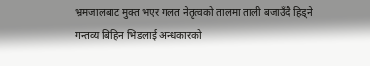भ्रमजालबाट मुक्त भएर गलत नेतृत्वको तालमा ताली बजाउँदै हिड्ने गन्तव्य बिहिन भिडलाई अन्धकारको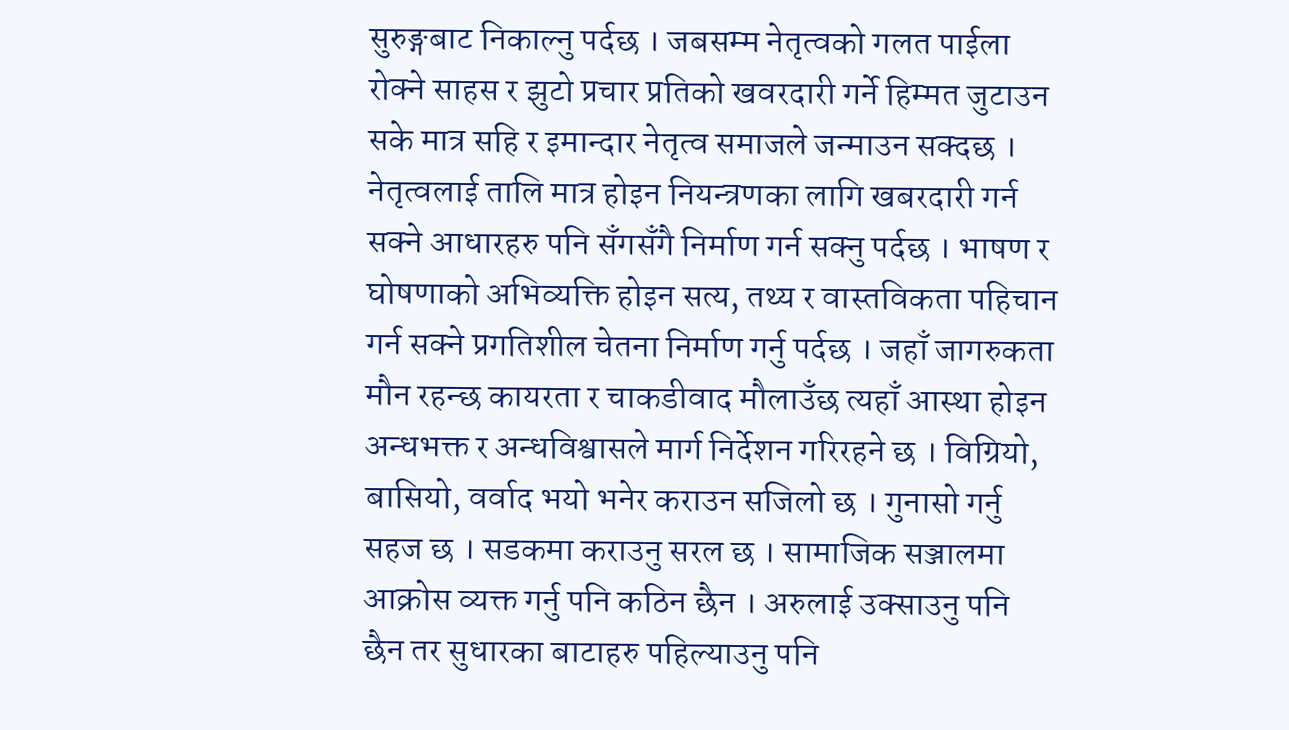सुरुङ्गबाट निकाल्नु पर्दछ । जबसम्म नेतृत्वको गलत पाईला रोक्ने साहस र झुटो प्रचार प्रतिको खवरदारी गर्ने हिम्मत जुटाउन सके मात्र सहि र इमान्दार नेतृत्व समाजले जन्माउन सक्दछ । नेतृत्वलाई तालि मात्र होइन नियन्त्रणका लागि खबरदारी गर्न सक्ने आधारहरु पनि सँगसँगै निर्माण गर्न सक्नु पर्दछ । भाषण र घोषणाको अभिव्यक्ति होइन सत्य, तथ्य र वास्तविकता पहिचान गर्न सक्ने प्रगतिशील चेतना निर्माण गर्नु पर्दछ । जहाँ जागरुकता मौन रहन्छ कायरता र चाकडीवाद मौलाउँछ त्यहाँ आस्था होइन अन्धभक्त र अन्धविश्वासले मार्ग निर्देशन गरिरहने छ । विग्रियो, बासियो, वर्वाद भयो भनेर कराउन सजिलो छ । गुनासो गर्नु सहज छ । सडकमा कराउनु सरल छ । सामाजिक सञ्जालमा आक्रोस व्यक्त गर्नु पनि कठिन छैन । अरुलाई उक्साउनु पनि छैन तर सुधारका बाटाहरु पहिल्याउनु पनि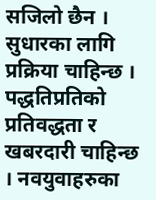सजिलो छैन । सुधारका लागि प्रक्रिया चाहिन्छ । पद्धतिप्रतिको प्रतिवद्धता र खबरदारी चाहिन्छ । नवयुवाहरुका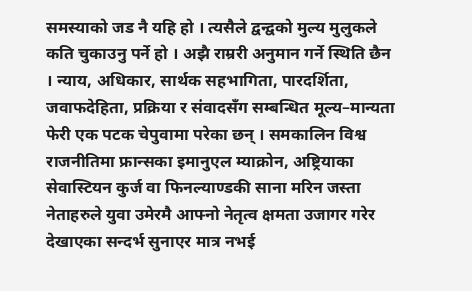समस्याको जड नै यहि हो । त्यसैले द्वन्द्वको मुल्य मुलुकले कति चुकाउनु पर्ने हो । अझै राम्ररी अनुमान गर्ने स्थिति छैन । न्याय, अधिकार, सार्थक सहभागिता, पारदर्शिता, जवाफदेहिता, प्रक्रिया र संवादसँग सम्बन्धित मूल्य–मान्यता फेरी एक पटक चेपुवामा परेका छन् । समकालिन विश्व राजनीतिमा फ्रान्सका इमानुएल म्याक्रोन, अष्ट्रियाका सेवास्टियन कुर्ज वा फिनल्याण्डकी साना मरिन जस्ता नेताहरुले युवा उमेरमै आफ्नो नेतृत्व क्षमता उजागर गरेर देखाएका सन्दर्भ सुनाएर मात्र नभई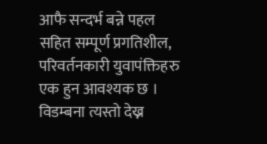आफै सन्दर्भ बन्ने पहल सहित सम्पूर्ण प्रगतिशील, परिवर्तनकारी युवापंक्तिहरु एक हुन आवश्यक छ । विडम्बना त्यस्तो देख्न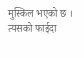मुस्किल भएको छ । त्यसको फाईदा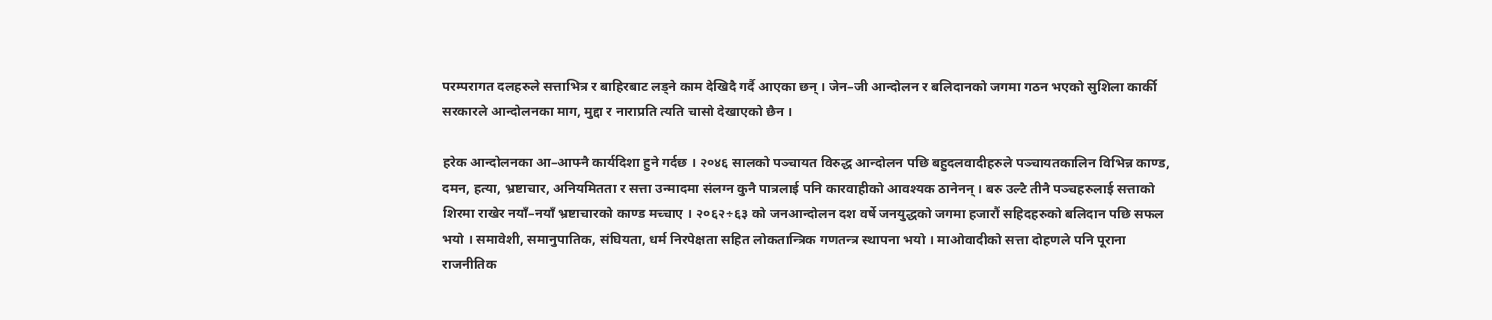परम्परागत दलहरुले सत्ताभित्र र बाहिरबाट लड्ने काम देखिदै गर्दै आएका छन् । जेन–जी आन्दोलन र बलिदानको जगमा गठन भएको सुशिला कार्की सरकारले आन्दोलनका माग, मुद्दा र नाराप्रति त्यति चासो देखाएको छैन ।

हरेक आन्दोलनका आ–आफ्नै कार्यदिशा हुने गर्दछ । २०४६ सालको पञ्चायत विरुद्ध आन्दोलन पछि बहुदलवादीहरुले पञ्चायतकालिन विभिन्न काण्ड, दमन, हत्या, भ्रष्टाचार, अनियमितता र सत्ता उन्मादमा संलग्न कुनै पात्रलाई पनि कारवाहीको आवश्यक ठानेनन् । बरु उल्टै तीनै पञ्चहरुलाई सत्ताको शिरमा राखेर नयाँ–नयाँ भ्रष्टाचारको काण्ड मच्चाए । २०६२÷६३ को जनआन्दोलन दश वर्षे जनयुद्धको जगमा हजारौं सहिदहरुको बलिदान पछि सफल भयो । समावेशी, समानुपातिक, संघियता, धर्म निरपेक्षता सहित लोकतान्त्रिक गणतन्त्र स्थापना भयो । माओवादीको सत्ता दोहणले पनि पूराना राजनीतिक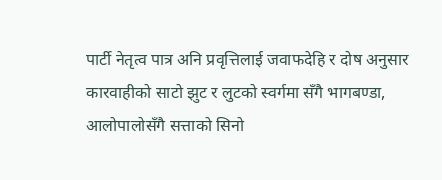पार्टी नेतृत्व पात्र अनि प्रवृत्तिलाई जवाफदेहि र दोष अनुसार कारवाहीको साटो झुट र लुटको स्वर्गमा सँगै भागबण्डा, आलोपालोसँगै सत्ताको सिनो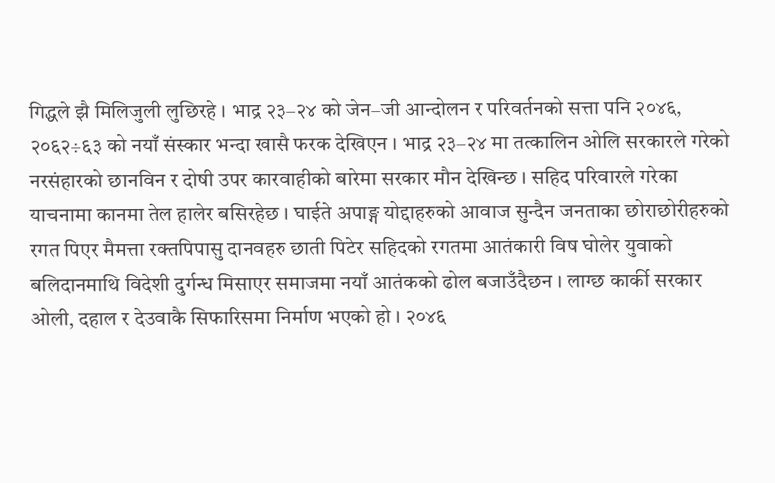गिद्धले झै मिलिजुली लुछिरहे । भाद्र २३–२४ को जेन–जी आन्दोलन र परिवर्तनको सत्ता पनि २०४६, २०६२÷६३ को नयाँ संस्कार भन्दा खासै फरक देखिएन । भाद्र २३–२४ मा तत्कालिन ओलि सरकारले गरेको नरसंहारको छानविन र दोषी उपर कारवाहीको बारेमा सरकार मौन देखिन्छ । सहिद परिवारले गरेका याचनामा कानमा तेल हालेर बसिरहेछ । घाईते अपाङ्ग योद्दाहरुको आवाज सुन्दैन जनताका छोराछोरीहरुको रगत पिएर मैमत्ता रक्तपिपासु दानवहरु छाती पिटेर सहिदको रगतमा आतंकारी विष घोलेर युवाको बलिदानमाथि विदेशी दुर्गन्ध मिसाएर समाजमा नयाँ आतंकको ढोल बजाउँदैछन । लाग्छ कार्की सरकार ओली, दहाल र देउवाकै सिफारिसमा निर्माण भएको हो । २०४६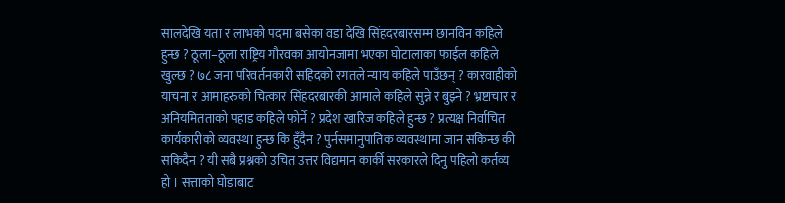सालदेखि यता र लाभको पदमा बसेका वडा देखि सिंहदरबारसम्म छानविन कहिले हुन्छ ? ठूला–ठूला राष्ट्रिय गौरवका आयोनजामा भएका घोटालाका फाईल कहिले खुल्छ ? ७८ जना परिवर्तनकारी सहिदको रगतले न्याय कहिले पाउँछन् ? कारवाहीको याचना र आमाहरुको चित्कार सिंहदरबारकी आमाले कहिले सुन्ने र बुझ्ने ? भ्रष्टाचार र अनियमितताको पहाड कहिले फोर्ने ? प्रदेश खारिज कहिले हुन्छ ? प्रत्यक्ष निर्वाचित कार्यकारीको व्यवस्था हुन्छ कि हुँदैन ? पुर्नसमानुपातिक व्यवस्थामा जान सकिन्छ की सकिदैन ? यी सबै प्रश्नको उचित उत्तर विद्यमान कार्की सरकारले दिनु पहिलो कर्तव्य हो । सत्ताको घोडाबाट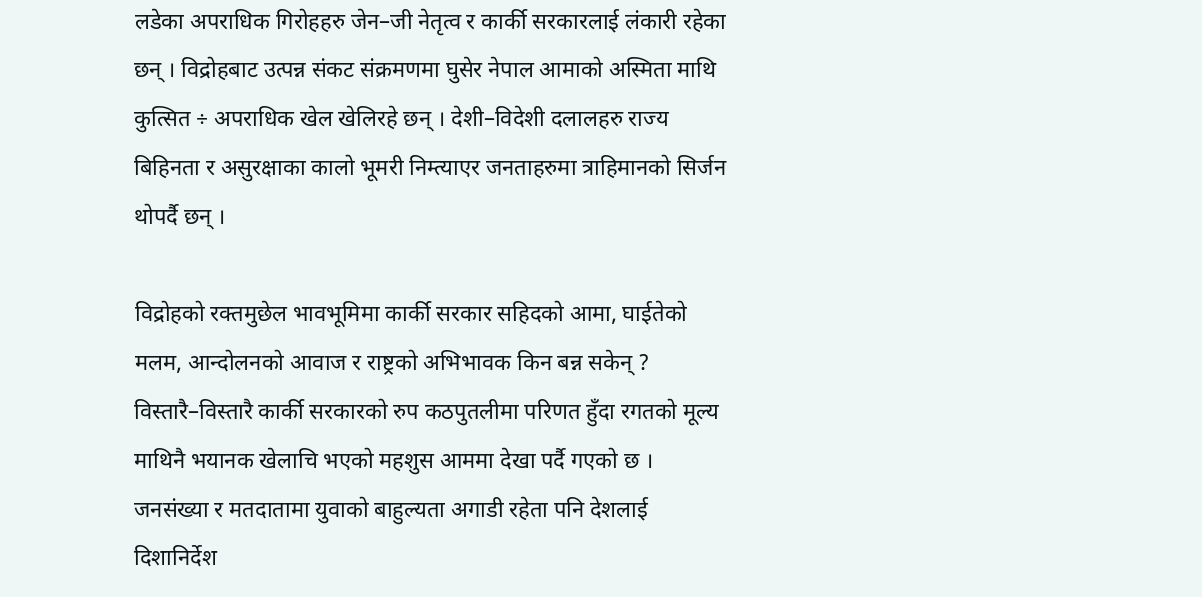लडेका अपराधिक गिरोहहरु जेन–जी नेतृत्व र कार्की सरकारलाई लंकारी रहेका छन् । विद्रोहबाट उत्पन्न संकट संक्रमणमा घुसेर नेपाल आमाको अस्मिता माथि कुत्सित ÷ अपराधिक खेल खेलिरहे छन् । देशी–विदेशी दलालहरु राज्य बिहिनता र असुरक्षाका कालो भूमरी निम्त्याएर जनताहरुमा त्राहिमानको सिर्जन थोपर्दै छन् ।

विद्रोहको रक्तमुछेल भावभूमिमा कार्की सरकार सहिदको आमा, घाईतेको मलम, आन्दोलनको आवाज र राष्ट्रको अभिभावक किन बन्न सकेन् ? विस्तारै–विस्तारै कार्की सरकारको रुप कठपुतलीमा परिणत हुँदा रगतको मूल्य माथिनै भयानक खेलाचि भएको महशुस आममा देखा पर्दै गएको छ । जनसंख्या र मतदातामा युवाको बाहुल्यता अगाडी रहेता पनि देशलाई दिशानिर्देश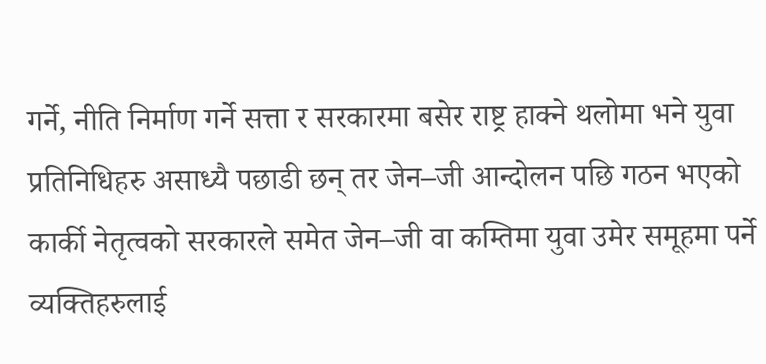गर्ने, नीति निर्माण गर्ने सत्ता र सरकारमा बसेर राष्ट्र हाक्ने थलोमा भने युवा प्रतिनिधिहरु असाध्यै पछाडी छन् तर जेन–जी आन्दोलन पछि गठन भएको कार्की नेतृत्वको सरकारले समेत जेन–जी वा कम्तिमा युवा उमेर समूहमा पर्ने व्यक्तिहरुलाई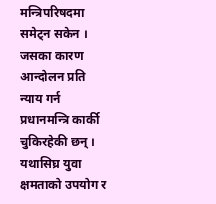मन्त्रिपरिषदमा समेट्न सकेन ।
जसका कारण आन्दोलन प्रति न्याय गर्न प्रधानमन्त्रि कार्की चुकिरहेकी छन् । यथासिघ्र युवा क्षमताको उपयोग र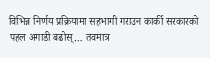विभिन्न निर्णय प्रक्रियामा सहभागी गराउन कार्की सरकारको पहल अगाडी बढोस्… तवमात्र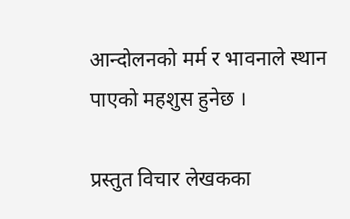आन्दोलनको मर्म र भावनाले स्थान पाएको महशुस हुनेछ ।

प्रस्तुत विचार लेखकका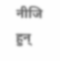नीजि हुन्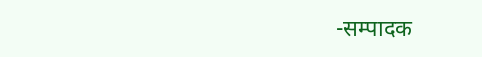-सम्पादक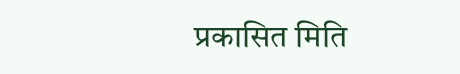प्रकासित मिति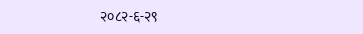२०८२-६-२९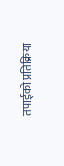तपाईको प्रतिक्रिया